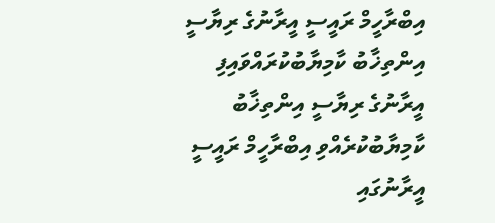އިބްރާހީމް ރައީސީ އީރާނުގެ ރިޔާސީ އިންތިޚާބު ކާމިޔާބުކުރައްވައިފި
އީރާނުގެ ރިޔާސީ އިންތިޚާބު ކާމިޔާބުކުރެއްވި އިބްރާހީމް ރައީސީ
އީރާނުގައި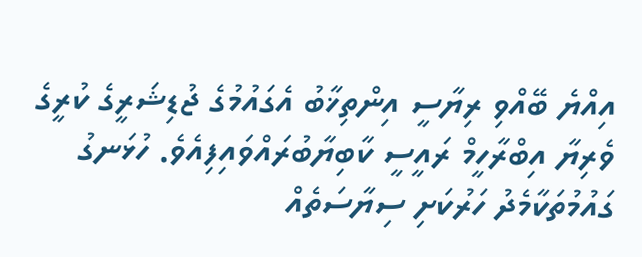އިއްޔެ ބޭއްވި ރިޔާސީ އިންތިޚާބު އެގައުމުގެ ޖުޑިޝަރީގެ ކުރީގެ ވެރިޔާ އިބްރާހީމް ރައީސީ ކާބިޔާބުރައްވައިފިއެވެ. ހުޅަނގު ގައުމުތަކާމެދު ހަރުކަށި ސިޔާސަތެއް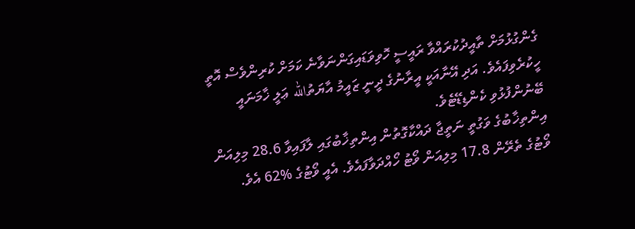ގެންގުޅުމަށް ތާއީދުކުރައްވާ ރައީސީ ހޮވިވަޑައިގަންނަވާނެ ކަމަށް ކުރިންވެސް އޮތީ ހީކުރެވިފައެވެ. އަދި އޭނާއަކީ އީރާނުގެ ދީނީ ޒައީމު އާޔަތުالله ޢަލީ ޚާމަނައީ ބޭނުންފުޅުވި ކެންޑިޑޭޓެވެ.
އިންތިޚާބުގެ ވަގުތީ ނަތީޖާ ދައްކާގޮތުން އިންތިޚާބުގައި ލާފައިވާ 28.6 މިލިއަން ވޯޓުގެ ތެރޭން 17.8 މިލިއަން ވޯޓު ހޯއްދަވާފައެވެ. އެއީ ވޯޓުގެ %62 އެވެ.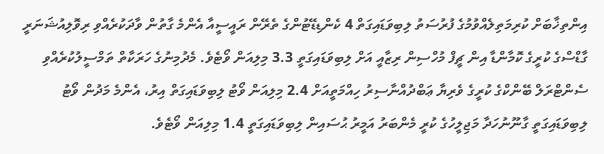އިންތިޚާބަށް ކުރިމަތިލެއްވުމުގެ ފުރުސަތު ލިބިވަޑައިގަތް 4 ކެންޑިޑޭޓުންގެ ތެރޭން ރައީސީއާ އެންމެ ގާތުން ވާދަކުރެއްވި ރިވޮލިއުޝަނަރީ ގާޑްސްގެ ކުރީގެ ކޮމާންޑާ އިން ޗީފް މުހްސިން ރިޒާއީ އަށް ލިބިވަޑައިގަތީ 3.3 މިލިއަން ވޯޓެވެ. މެދުމިނުގެ ހަރަކާތް ތަމްސީލުކުރެއްވި ސެންޓްރަލް ބޭންކްގެ ކުރީގެ ވެރިޔާ ޢަބްދުއްނާސިރު ހިއްމަތީއަށް 2.4 މިލިއަން ވޯޓު ލިބިވަޑައިގަތް އިރު، އެންމެ މަދުން ވޯޓު ލިބިވަޑައިގަތީ ގާނޫނުހަދާ މަޖިލީހުގެ ކުރީ މެންބަރު އަމީރު ޙުސައިން ލިބިވަޑައިގަތީ 1.4 މިލިއަން ވޯޓެވެ.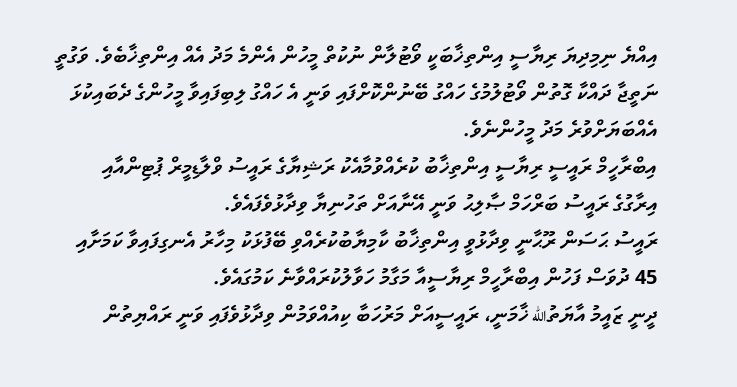އިއްޔެ ނިމިދިޔަ ރިޔާސީ އިންތިޚާބަކީ ވޯޓުލާން ނުކުތް މީހުން އެންމެ މަދު އެއް އިންތިޚާބެވެ. ވަގުތީ ނަތީޖާ ދައްކާ ގޮތުން ވޯޓުލުމުގެ ހައްގު ބޭނުންކޮށްފައި ވަނީ އެ ހައްގު ލިބިފައިވާ މީހުންގެ ދެބައިކުޅަ އެއްބަޔަށްވުރެ މަދު މީހުންނެވެ.
އިބްރާހީމް ރައީސީ ރިޔާސީ އިންތިޚާބު ކުރެއްވުމާއެކު ރަޝިޔާގެ ރައީސު ވްލާޑިމީރް ޕުޓިންއާއި އިރާގުގެ ރައީސު ބަރްހަމް ޞާލިޙު ވަނީ އޭނާއަށް ތަހުނިޔާ ވިދާޅުވެފައެވެ.
ރައީސު ޙަސަން ރޫޙާނީ ވިދާޅުވީ އިންތިޚާބު ކާމިޔާބުކުރެއްވި ބޭފުޅަކު މިހާރު އެނގިފައިވާ ކަމަށާއި 45 ދުވަސް ފަހުން އިބްރާހީމް ރިޔާސީއާ މަގާމު ހަވާލުކުރައްވާނެ ކަމުގައެވެ.
ދީނީ ޒައީމު އާޔަތުالله ޚާމަނީ، ރައީސީއަށް މަރުހަބާ ކިއުއްވަމުން ވިދާޅުވެފައި ވަނީ ރައްޔިތުން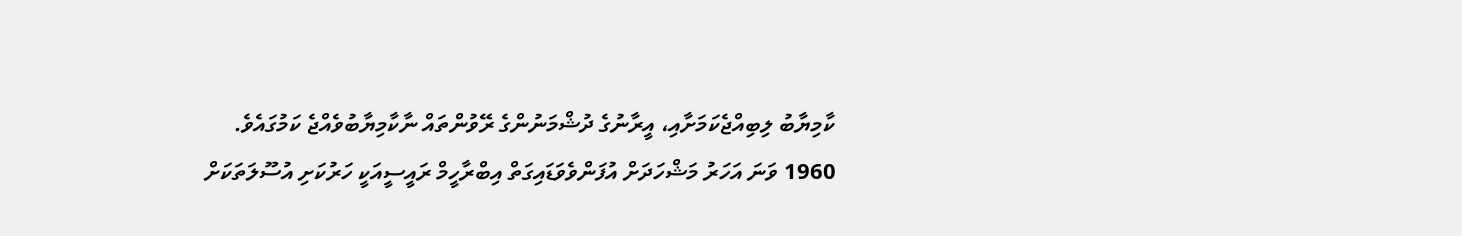ކާމިޔާބު ލިބިއްޖެކަމަށާއި، އީރާނުގެ ދުޝްމަނުންގެ ރޭވުންތައް ނާކާމިޔާބުވެއްޖެ ކަމުގައެވެ.
1960 ވަނަ އަހަރު މަޝްހަދަށް އުފަންވެވަޑައިގަތް އިބްރާހީމް ރައީސީއަކީ ހަރުކަށި އުސޫލަތަކަށް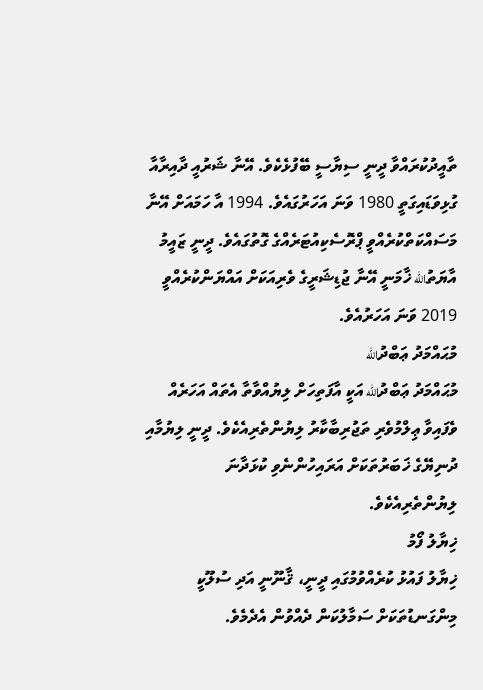ތާއީދުކުރައްވާ ދީނީ ސިޔާސީ ބޭފުޅެކެވެ. އޭނާ ޝަރުއީ ދާއިރާއާ ގުޅިވަޑައިގަތީ 1980 ވަނަ އަހަރުގައެވެ. 1994 އާ ހަމައަށް އޭނާ މަސައްކަތްކުރެއްވީ ޕްރޮސެކިއުޓަރެއްގެ ގޮތުގައެވެ. ދީނީ ޒައީމު އާޔަތުالله ޚާމަނީ އޭނާ ޖުޑިޝަރީގެ ވެރިއަކަށް އައްޔަންކުރެއްވީ 2019 ވަނަ އަހަރުއެވެ.
މުޙައްމަދު ޢަބްދުالله
މުޙައްމަދު ޢަބްދުالله އަކީ އާފަތިހަށް ލިޔުއްވާތާ އެތައް އަހަރެއް ވެފައިވާ ޢިލްމުވެރި ތަޖުރިބާކާރު ލިޔުންތެރިއެކެވެ. ދީނީ ލިޔުމާއި ދުނިޔޭގެ ޚަބަރުތަކަށް އަރައިހުންނެވި ކުޅަދާނަ ލިޔުންތެރިއެކެވެ.
ޚިޔާލު ފޯމު
ޚިޔާލު ފައުޅު ކުރެއްވުމުގައި ދީނީ، ޤާނޫނީ އަދި ސުލޫކީ މިންގަނޑުތަކަށް ސަމާލުކަން ދެއްވުން އެދެމެވެ.